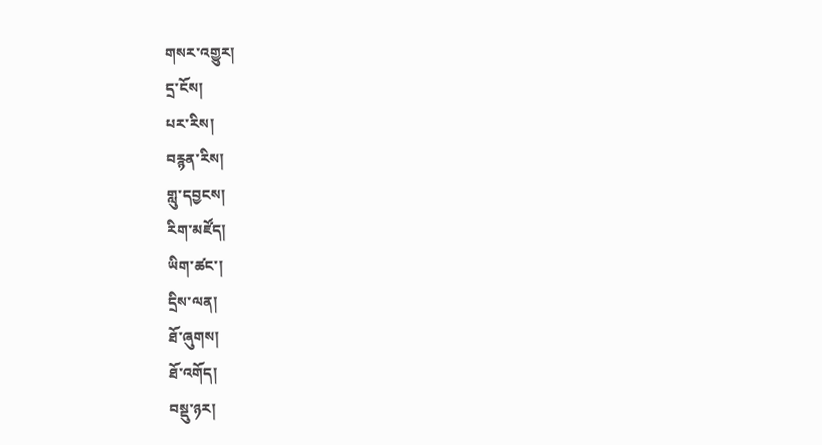གསར་འགྱུར།
དྲ་ངོས།
པར་རིས།
བརྙན་རིས།
གླུ་དབྱངས།
རིག་མཛོད།
ཡིག་ཚང་།
དྲིས་ལན།
ཐོ་ཞུགས།
ཐོ་འགོད།
བསྡུ་ཉར།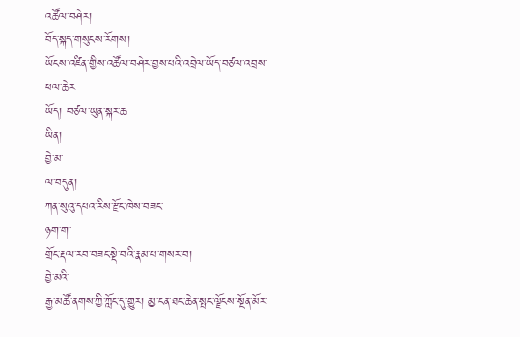འཚོལ་བཤེར།
བོད་སྐད་གསུངས་རོགས།
ཡོངས་འཛིན་གྱིས་འཚོལ་བཤེར་བྱས་པའི་འབྲེལ་ཡོད་བཙལ་འབྲས་ཕལ་ཆེར
ཡོད། བཙལ་ཡུན་སྐར་ཆ
ཡིན།
བྱེ་མ་
ལ་བདུན།
ཀན་སུའུ་དཔའ་རིས་རྫོང་ཁེས་བཟང་
ཉག་ག་
གྲོང་རྡལ་རབ་བཟང་སྡེ་བའི་རྣམ་པ་གསར་བ།
བྱེ་མའི་
རྒྱ་མཚོ་ནགས་ཀྱི་ཀློང་དུ་གྱུར། མྱ་ངན་ཐང་ཆེན་སྤང་ལྗོངས་སྔོན་མོར་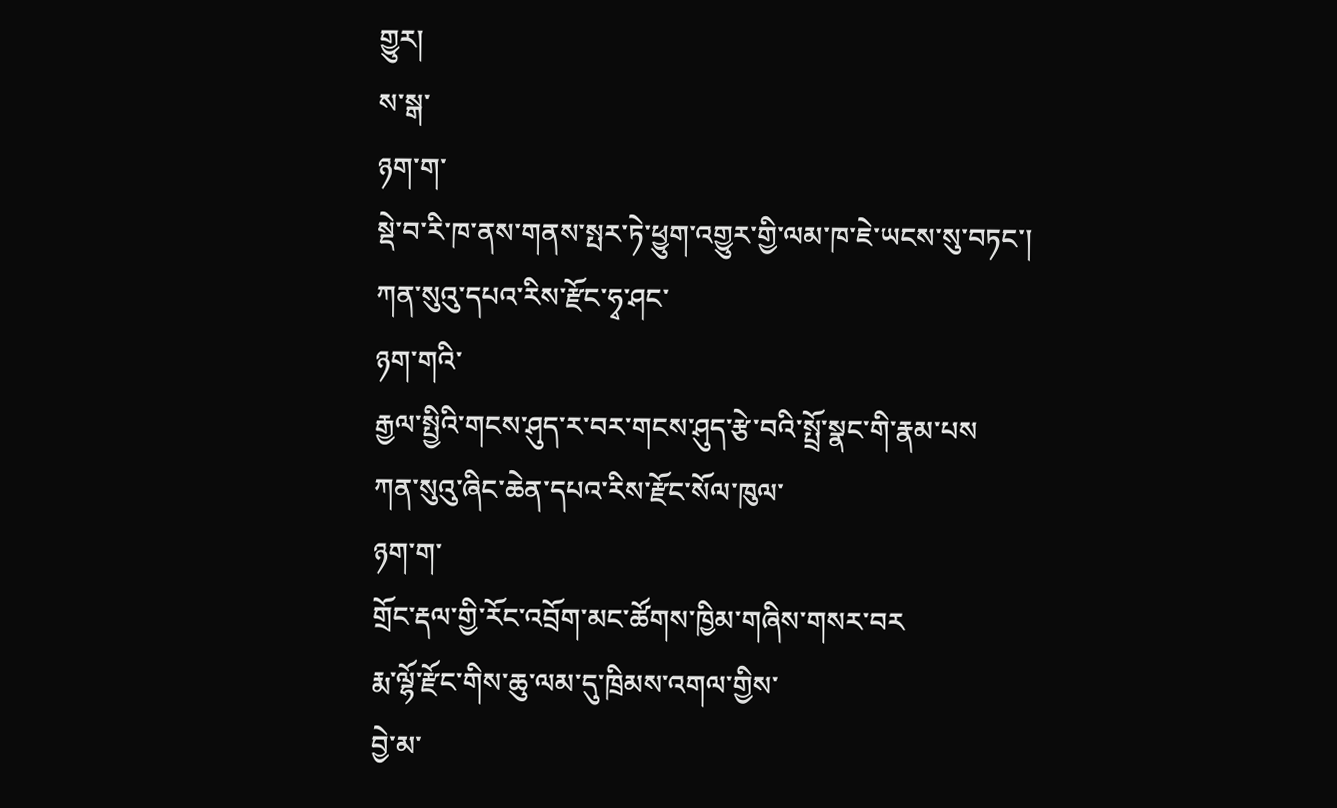གྱུར།
ས་སྒ་
ཉག་ག་
སྡེ་བ་རི་ཁ་ནས་གནས་སྤར་ཏེ་ཕྱུག་འགྱུར་གྱི་ལམ་ཁ་ཇེ་ཡངས་སུ་བཏང་།
ཀན་སུའུ་དཔའ་རིས་རྫོང་ཧྭ་ཤང་
ཉག་གའི་
རྒྱལ་སྤྱིའི་གངས་ཤུད་ར་བར་གངས་ཤུད་རྩེ་བའི་སྤྲོ་སྣང་གི་རྣམ་པས
ཀན་སུའུ་ཞིང་ཆེན་དཔའ་རིས་རྫོང་སོལ་ཁུལ་
ཉག་ག་
གྲོང་རྡལ་གྱི་རོང་འབྲོག་མང་ཚོགས་ཁྱིམ་གཞིས་གསར་བར
རྨ་ལྷོ་རྫོང་གིས་ཆུ་ལམ་དུ་ཁྲིམས་འགལ་གྱིས་
བྱེ་མ་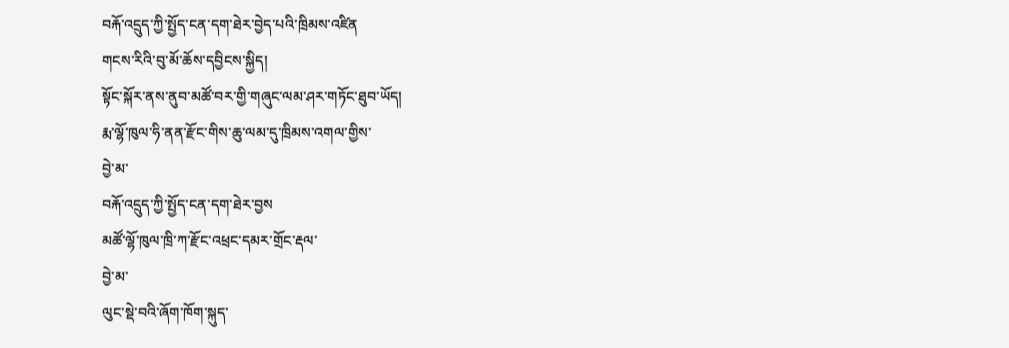བརྐོ་འདྲུད་ཀྱི་སྤྱོད་ངན་དག་ཐེར་བྱེད་པའི་ཁྲིམས་འཛིན
གངས་རིའི་བུ་མོ་ཆོས་དབྱིངས་སྐྱིད།
སྟོང་སྐོར་ནས་ནུབ་མཚོ་བར་གྱི་གཞུང་ལམ་ཤར་གཏོང་ཐུབ་ཡོད།
རྨ་ལྷོ་ཁུལ་ཧི་ནན་རྫོང་གིས་ཆུ་ལམ་དུ་ཁྲིམས་འགལ་གྱིས་
བྱེ་མ་
བརྐོ་འདྲུད་ཀྱི་སྤྱོད་ངན་དག་ཐེར་བྱས
མཚོ་ལྷོ་ཁུལ་ཁྲི་ཀ་རྫོང་འཕྲང་དམར་གྲོང་རྡལ་
བྱེ་མ་
ལུང་སྡེ་བའི་ཞོག་ཁོག་སྐུད་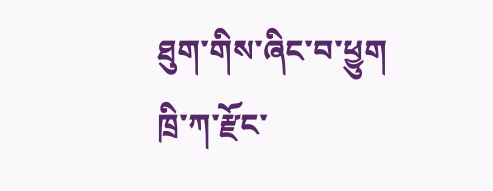ཐུག་གིས་ཞིང་བ་ཕྱུག
ཁྲི་ཀ་རྫོང་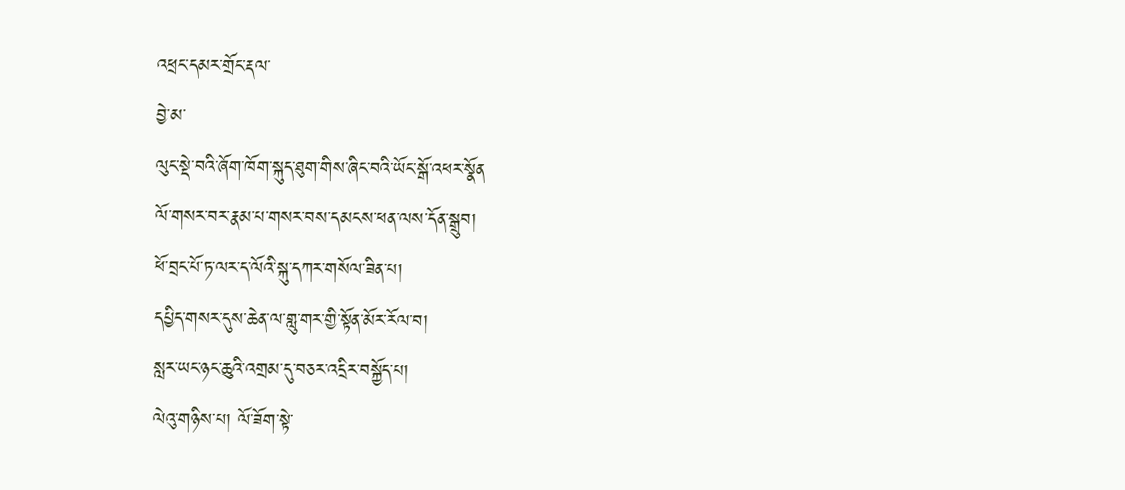འཕྲང་དམར་གྲོང་རྡལ་
བྱེ་མ་
ལུང་སྡེ་བའི་ཞོག་ཁོག་སྐུད་ཐུག་གིས་ཞིང་བའི་ཡོང་སྒོ་འཕར་སྣོན
ལོ་གསར་བར་རྣམ་པ་གསར་བས་དམངས་ཕན་ལས་དོན་སྒྲུབ།
ཕོ་བྲང་པོ་ཏ་ལར་ད་ལོའི་སྐུ་དཀར་གསོལ་ཟིན་པ།
དཔྱིད་གསར་དུས་ཆེན་ལ་གླུ་གར་གྱི་སྟོན་མོར་རོལ་བ།
སླར་ཡང་ཉང་ཆུའི་འགྲམ་དུ་བཅར་འདྲིར་བསྐྱོད་པ།
ལེའུ་གཉིས་པ། ལོ་ཟོག་སྟེ་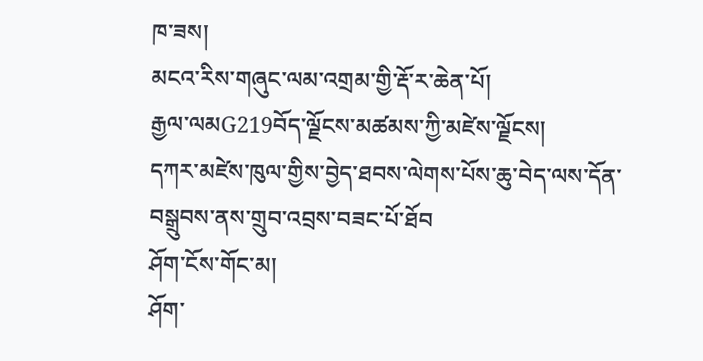ཁ་ཟས།
མངའ་རིས་གཞུང་ལམ་འགྲམ་གྱི་རྡོ་ར་ཆེན་པོ།
རྒྱལ་ལམG219བོད་ལྗོངས་མཚམས་ཀྱི་མཛེས་ལྗོངས།
དཀར་མཛེས་ཁུལ་གྱིས་བྱེད་ཐབས་ལེགས་པོས་ཆུ་བེད་ལས་དོན་བསྒྲུབས་ནས་གྲུབ་འབྲས་བཟང་པོ་ཐོབ
ཤོག་ངོས་གོང་མ།
ཤོག་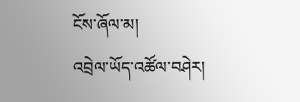ངོས་ཞོལ་མ།
འབྲེལ་ཡོད་འཚོལ་བཤེར།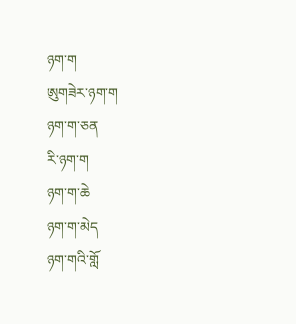ཉག་ག
ཨུགཟེར་ཉག་ག
ཉག་ག་ཅན
རི་ཉག་ག
ཉག་ག་ཆེ
ཉག་ག་མེད
ཉག་གའི་གློ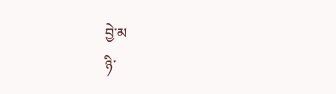བྱེ་མ
ཉི་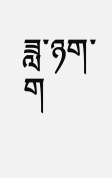ཟླ་ཉག་ག